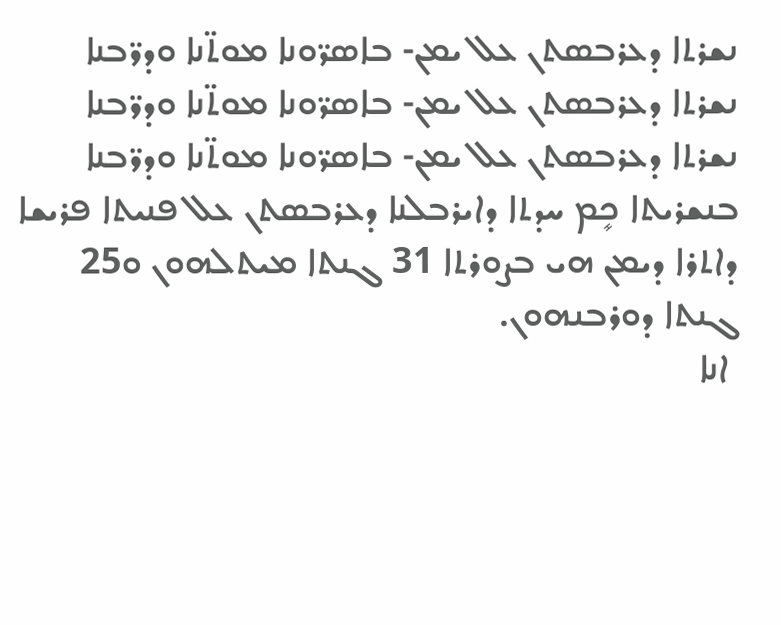ܢܫܪܬܐ ܕܥܪܒܣܬܢ ܥܠ ܝܡܢ- ܒܐܣܪ̈ܘܢܐ ܡܘܬ̈ܢܐ ܘܕܪ̈ܒܢܐ
ܢܫܪܬܐ ܕܥܪܒܣܬܢ ܥܠ ܝܡܢ- ܒܐܣܪ̈ܘܢܐ ܡܘܬ̈ܢܐ ܘܕܪ̈ܒܢܐ
ܢܫܪܬܐ ܕܥܪܒܣܬܢ ܥܠ ܝܡܢ- ܒܐܣܪ̈ܘܢܐ ܡܘܬ̈ܢܐ ܘܕܪ̈ܒܢܐ
ܒܢܫܪܝܬܐ ܟܻܡ ܚܕܬܐ ܕܐܝܪܒܠܢܐ ܕܥܪܒܣܬܢ ܥܠ ܦܢܝܬܐ ܦܪܝܫܐ ܕܐܬܪܐ ܕܝܡܢ ܗܝ ܒܨܘܪܬܐ 31 ܓܢܬܐ ܡܝܬܠܗܘܢ ܘ25 ܓܢܬܐ ܕܘܪܒܢܗܘܢ.
 ܐܢܐ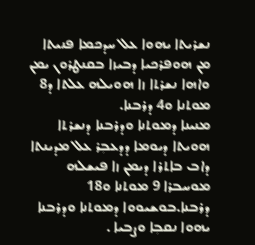ܢܫܪܝܬܐ ܝܗܘܐ ܥܠ ܚܕܟܡܐ ܦܢܝܬܐ ܡܢ ܗܘܦܪܟܝܐ ܕܒܝܙܐ ܒܩܢܛܪܘܢ ܝܡܢ ܘܐܗܐ ܢܫܪܬܐ ܙܐ ܗܘܝܠܗ ܥܠܬܐ ܕ8 ܡܘܬܢܐ ܘ4 ܕܪܒܢܐ.
ܡܢܝܢܐ ܕܡܘܬܢܐ ܘܕܪܒܢܐ ܕܢܫܪܬܐ ܗܘܝܬܐ ܕܝܘܡܐ ܕܕܥܒܼܪ ܥܠ ܡܕܝܢܬܐ ܕܐܒ ܒܐܬܪܐ ܕܝܡܢ ܙܐ ܦܝܫܠܗ ܡܘܚܒܪܐ 9 ܡܘܬܢܐ ܘ18 ܕܪܒܢܐ.ܒܘܫܝܘܘܐ ܕܡܘܬܢܐ ܘܕܪܒܢܐ ܝܗܘܐ ܢܩܒܼܐ ܘܨܒܝܐ .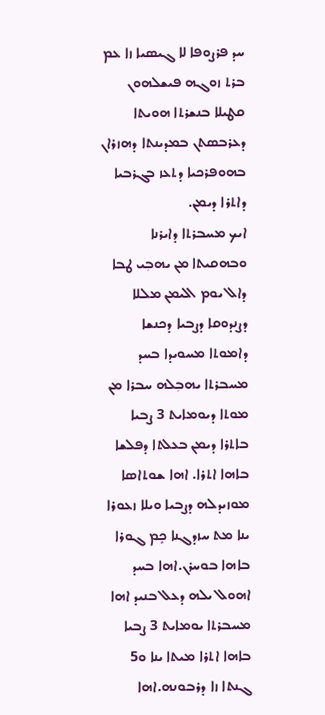ܚܕ ܦܪܨܘܦܐ ܠܐ ܓܝܣܝܐ ܙܐ ܥܡ ܒܪܬ ܙܘܓܗ ܦܝܫܠܗܘܢ ܩܛܝܠܐ ܒܢܫܪܬܐ ܗܘܝܬܐ ܕܥܪܒܣܬܢ ܒܡܕܝܢܬܐ ܕܗܙܪܐܢ ܒܗܘܦܪܟܝܐ ܕܬܥܙ ܒܓܪܒܝܐ ܕܐܬܪܐ ܕܝܡܢ.
ܐܝܟ ܡܚܒܪܬܐ ܕܐܝܪܢܐ ܘܒܗܩܝܬܐ ܡܢ ܝܗܒܼܝ ܛܒܐ ܕܐܠ ܝܘܡ ܐܠܝܡܢ ܡܠܠܐ ܕܨܢܕܘܩܐ ܕܨܒܝܐ ܕܟܢܫܐ ܕܐܡܘܬܐ ܡܚܘܝܕܐ ܒܚܕ ܡܚܒܪܬܐ ܝܗܒܼܠܗ ܚܒܪܐ ܡܢ ܡܘܬܐ ܕܝܘܡܐܝܬ 3 ܨܒܝܐ ܒܐܬܪܐ ܕܝܡܢ ܒܥܠܬܐ ܕܦܠܫܐ ܒܐܗܐ ܐܬܪܐ. ܐܗܐ ܫܘܬܐܣܐ ܡܘܙܝܕܠܗ ܕܨܒܝܐ ܘܝܠܐ ܙܥܘܪܐ ܝܢܐ ܡܬ ܚܙܕܓܢܐ ܟܻܡ ܓܘܪܐ ܒܐܗܐ ܒܘܚܪܢ.ܐܗܐ ܒܚܕ ܐܗܘܠ ܝܠܗ ܕܥܠ ܒܢܝܕ ܐܗܐ ܡܚܒܪܬܐ ܝܘܡܐܝܬ 3 ܨܒܝܐ ܒܐܗܐ ܐܬܪܐ ܡܝܬܐ ܝܢܐ ܘ5 ܓܢܬܐ ܙܐ ܕܪܒܘܢܗ.ܐܗܐ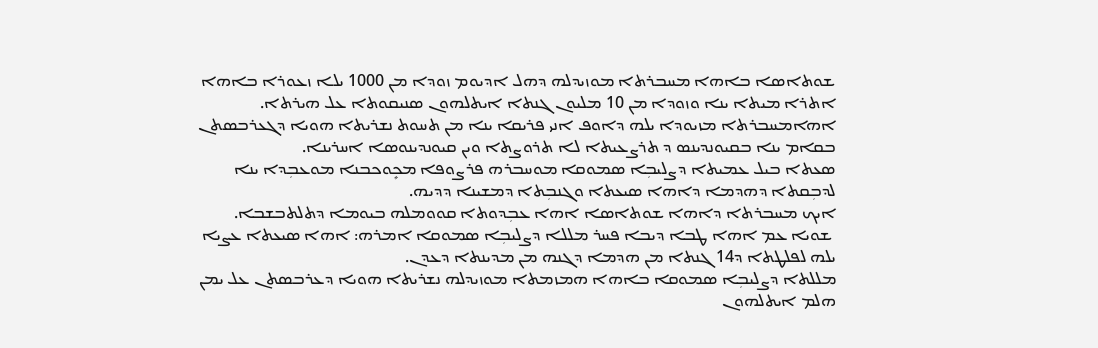ܫܘܬܐܣܐ ܒܐܗܐ ܡܚܒܪܬܐ ܡܘܙܝܕܠܗ ܕܗܠ ܐܕܝܘܡ ܙܘܕܐ ܡܢ 1000 ܝܠܐ ܙܥܘܪܐ ܒܐܗܐ ܐܬܪܐ ܡܝܬܐ ܝܢܐ ܘܙܘܕܐ ܡܢ 10 ܡܠܝܘܢ ܓܢܬܐ ܐܝܬܠܗܘܢ ܣܢܝܩܘܬܐ ܥܠ ܗܝܪܬܐ. ܐܗܐܡܚܒܪܬܐ ܡܙܝܘܕܐ ܝܠܗ ܕܐܘܦ ܐܢܝ ܦܪܝܩܐ ܝܢܐ ܡܢ ܬܚܘܬ ܢܫܪܝܬܐ ܗܘܝܐ ܕܓܥܪܒܣܬܢ ܒܩܐܡ ܝܢܐ ܒܩܝܘܢܕܝܢܣ ܕ ܬܪܨܥܝܬܐ ܠܐ ܬܪܘܨܬܐ ܘܝܢ ܩܝܘܢܕܝܢܘܣܐ ܐܚܪܝܢܐ.
ܣܥܬܐ ܒܝܠ ܥܡܝܬܐ ܕܨܠܝܒܼܐ ܣܡܘܩܐ ܡܘܚܒܪܗ ܦܪܨܘܦܐ ܡܟܻܘܟܒܢܐ ܡܘܥܒܼܕܐ ܝܢܐ ܠܕܒܼܩܬܐ ܕܗܕܡܐ ܕܐܗܐ ܣܝܥܬܐ ܘܓܢܒܼܬܐ ܕܡܫܝܢܐ ܕܕܝܗ.
ܐܝܟ ܡܚܒܪܬܐ ܕܐܗܐ ܫܘܬܐܣܐ ܐܗܐ ܥܒܼܕܘܬܐ ܩܘܘܡܠܗ ܒܝܘܡܐ ܕܬܠܬܒܫܒܐ.
 ܫܘܝܐ ܥܡ ܐܗܐ ܛܒܐ ܕܝܒܐ ܦܚܪ ܡܠܠܐ ܕܨܠܝܒܼܐ ܣܡܘܩܐ ܐܡܪܗ: ܐܗܐ ܣܝܥܬܐ ܥܨܝܐ ܝܠܗ ܠܦܠܛܬܐ ܕ14 ܓܢܬܐ ܡܢ ܗܕܡܐ ܕܓܢܗ ܡܢ ܡܕܝܢܬܐ ܕܥܕܢ.
ܡܠܠܬܐ ܕܨܠܝܒܼܐ ܣܡܘܩܐ ܒܐܗܐ ܗܡܙܡܬܐ ܡܘܙܝܕܠܗ ܢܫܪܝܬܐ ܗܘܝܐ ܕܥܪܒܣܬܢ ܥܠ ܝܡܢ ܗܠܡ ܐܝܬܠܗܘܢ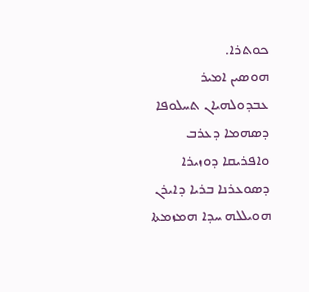ܟܘܬܪܐ.
ܗܘܣܝܢ ܐܡܝܪ ܥܒܕܘܠܗܝܐܢ ܬܚܠܘܦܐ ܕܣܗܡܐ ܕܥܪܒ ܘܐܦܪܝܩܐ ܕܘܙܝܪܐ ܕܣܘܥܪܢܐ ܒܪܝܐ ܕܐܝܪܢ ܗܘܝܠܠܗ ܚܕܐ ܗܡܙܡܬܐ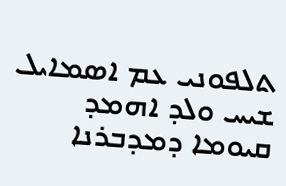ܬܠܦܘܢܝ ܥܡ ܐܣܡܐܝܠ ܫܝܚ ܘܠܕ ܐܗܡܕ ܩܝܘܡܐ ܕܡܕܒܪܢܐ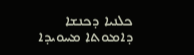ܟܠܢܝܐ ܕܟܢܫܐ ܕܐܡܘܬܐ ܡܚܘܝܕܐ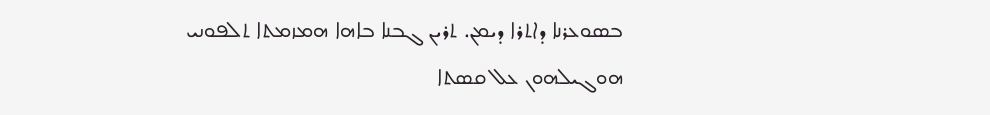ܒܣܘܥܪܢܐ ܕܐܬܪܐ ܕܝܡܢ. ܬܪܝܢ ܓܒܢܐ ܒܐܗܐ ܗܡܙܡܬܐ ܬܠܦܘܢܝ ܗܘܓܝܠܗܘܢ ܥܠ ܩܣܬܐ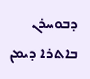ܕܒܘܚܪܢ ܒܐܬܪܐ ܕܝܡܢ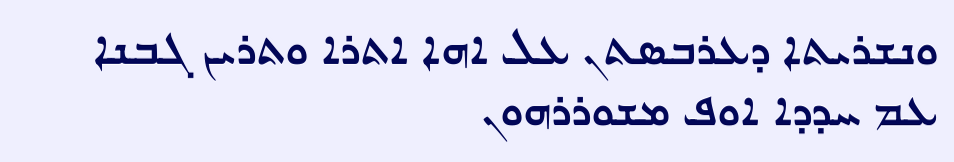ܘܢܫܪܝܬܐ ܕܥܪܒܣܬܢ ܥܠ ܐܗܐ ܐܬܪܐ ܘܬܪܝܢ ܓܒܢܐ ܥܡ ܚܕܕܐ ܐܘܦ ܡܫܘܪܪܗܘܢ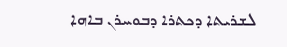ܠܫܪܝܬܐ ܕܟܬܪܐ ܕܒܘܚܪܢ ܒܐܗܐ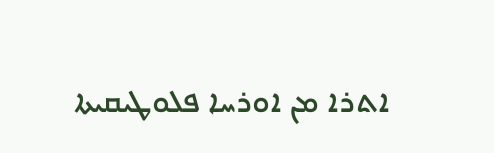ܐܬܪܐ ܡܢ ܐܘܪܚܐ ܦܠܘܛܝܩܝܬܐ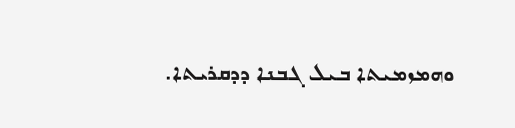ܘܗܡܙܡܝܬܐ ܒܝܠ ܓܒܢܐ ܕܕܩܪܝܬܐ.